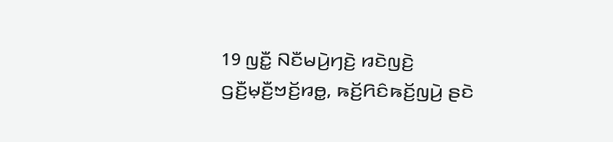19 ꤜꤢꤪ꤭ ꤡꤢꤪꤗꤣꤧ꤬ꤚꤢꤧ꤬ ꤙꤢꤧꤜꤢꤧ꤬ ꤞꤢꤪ꤬ꤗ꤫ꤢꤪ꤬ꤠꤢꤩ꤬ꤙꤥ꤭, ꤒꤢꤩ꤬ꤖꤢꤨꤒꤢꤩ꤬ꤜꤣꤧ꤬ ꤔꤢꤧ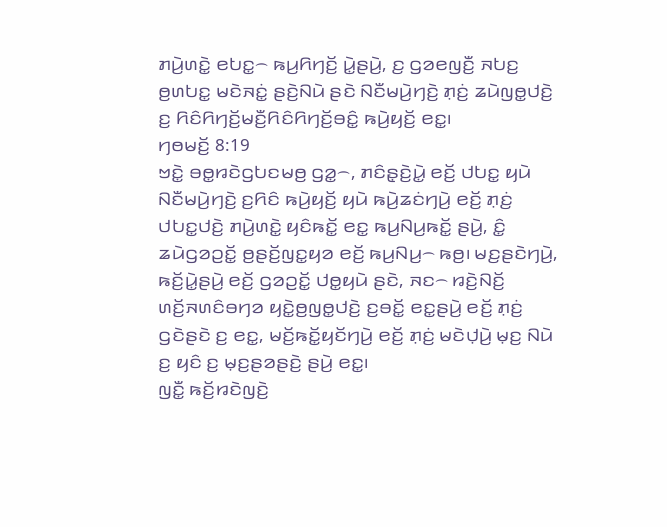ꤊꤣꤧ꤬ꤛꤢꤧ꤭ ꤕꤝꤢ꤭꤮ ꤒꤣ꤬ꤖꤚꤢꤩ꤬ ꤣꤧ꤭ꤔꤣꤧ꤬, ꤢ꤬ ꤞꤤꤕꤜꤢꤪ꤬ ꤏꤝꤢ꤬ ꤥ꤬ꤛꤝꤢ꤭ ꤗꤢꤧꤏꤢꤦ꤭ ꤔꤢꤧ꤬ꤡꤣꤧ ꤔꤢꤧ ꤡꤢꤪꤗꤣꤧ꤬ꤚꤢꤧ꤬ ꤊ꤫ꤢꤦ꤬ ꤘꤣꤧꤜꤥ꤭ꤓꤢꤧ꤬ ꤢ꤬ ꤖꤢꤨꤖꤚꤢꤩ꤬ꤗꤢꤪ꤬ꤖꤢꤨꤖꤚꤢꤩ꤬ꤋꤢꤨ꤭ ꤒꤣꤧ꤬ꤟꤢꤩ꤬ ꤕꤢ꤭꤯
ꤚꤥꤗꤢꤩ꤬ 8:19
ꤠꤢꤧ꤭ ꤋꤥ꤭ꤙꤢꤧꤞꤝꤢꤗꤥ꤬ ꤞꤤ꤭꤮, ꤊꤢꤨꤔ꤫ꤢꤧ꤬ꤣꤧ꤭ ꤕꤢꤩ꤬ ꤓꤝꤢ꤭ ꤟꤣꤧ ꤡꤢꤪꤗꤣꤧ꤬ꤚꤢꤧ꤬ ꤢ꤬ꤖꤢꤨ ꤒꤣꤧ꤬ꤟꤢꤩ꤬ ꤟꤣꤧ ꤒꤣꤧ꤬ꤘꤢꤦꤚꤣꤧ꤬ ꤕꤢꤩ꤬ ꤊ꤫ꤢꤦ꤬ ꤓꤝꤢ꤭ꤓꤢꤧ꤬ ꤊꤣꤧ꤬ꤛꤢꤧ꤭ ꤟꤢꤨꤒꤢꤩ꤭ ꤕꤢ꤭ ꤒꤣ꤬ꤡꤣ꤬ꤒꤢꤩ꤭ ꤔꤣꤧ꤬, ꤢꤨ꤭ ꤘꤣꤧꤞꤤꤑꤢꤩ꤭ ꤥ꤬ꤔꤢꤩ꤬ꤜꤢ꤭ꤟꤤ ꤕꤢꤩ꤬ ꤒꤣ꤬ꤡꤣ꤬꤮ ꤒꤥ꤬꤯ ꤗꤢ꤬ꤔꤢꤧꤚꤣꤧ꤬, ꤒꤢꤩ꤬ꤣꤧ꤭ꤔꤣꤧ꤬ ꤕꤢꤩ꤬ ꤞꤤꤑꤢꤩ꤭ ꤓꤥ꤭ꤟꤣꤧ ꤔꤢꤧ, ꤏꤢ꤮ ꤙꤢꤧ꤬ꤡꤢꤩ꤬ ꤛꤢꤩ꤬ꤏꤛꤢꤨꤋꤚꤤ ꤟꤢꤧ꤭ꤥ꤬ꤜꤥ꤭ꤓꤢꤧ꤬ ꤢ꤬ꤋꤢꤩ꤭ ꤕꤢ꤭ꤔꤣꤧ꤬ ꤕꤢꤩ꤬ ꤊ꤫ꤢꤦ꤬ ꤞꤢꤧꤔꤢꤧ ꤢ꤬ ꤕꤢ꤭, ꤗꤢꤩ꤬ꤒꤢꤩ꤭ꤟꤢꤩꤚꤣꤧ꤬ ꤕꤢꤩ꤬ ꤊ꤫ꤢꤦ꤬ ꤗꤢꤧꤓ꤫ꤣꤧ꤬ ꤗ꤫ꤢ꤬ ꤡꤣꤧ ꤢ꤬ ꤟꤢꤨ ꤢ꤬ ꤗ꤫ꤢ꤬ꤔꤤꤔꤢꤧ꤬ ꤔꤣꤧ꤬ ꤕꤢ꤭꤯
ꤜꤢꤪ꤭ ꤒꤢꤩ꤬ꤙꤢꤧꤜꤢꤧ꤬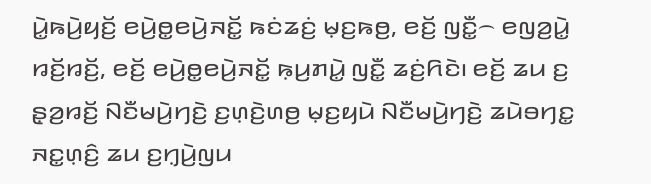ꤣꤧ꤭ꤒꤣꤧ꤬ꤟꤢꤩ꤬ ꤕꤣꤧ꤬ꤥ꤭ꤕꤣꤧ꤬ꤏꤢꤩ꤭ ꤒꤢꤦꤘꤢꤦ꤬ ꤗ꤫ꤢ꤬ꤒꤥ꤬, ꤕꤢꤩ꤬ ꤜꤢꤪ꤭꤮ ꤕꤜꤤ꤬ꤣꤧ꤭ ꤙꤢꤩ꤬ꤙꤢꤩ꤬, ꤕꤢꤩ꤬ ꤕꤣꤧ꤬ꤥ꤭ꤕꤣꤧ꤬ꤏꤢꤩ꤭ ꤒ꤫ꤣ꤬ꤊꤣꤧ꤭ ꤜꤢꤪ꤭ ꤘꤢꤦ꤬ꤖꤢꤧ꤯ ꤕꤢꤩ꤬ ꤘꤣ ꤢ꤬ ꤔ꤫ꤤ꤬ꤙꤢꤩ꤬ ꤡꤢꤪꤗꤣꤧ꤬ꤚꤢꤧ꤬ ꤢ꤬ꤛ꤫ꤢꤧ꤬ꤛꤥ꤬ ꤗ꤫ꤢ꤬ꤟꤣꤧ ꤡꤢꤪꤗꤣꤧ꤬ꤚꤢꤧ꤬ ꤘꤣꤧꤋꤚꤢ꤭ ꤏꤢ꤭ꤛ꤫ꤢꤨ꤬ ꤘꤣ ꤢ꤬ꤚ꤫ꤣꤧ꤬ꤜꤣ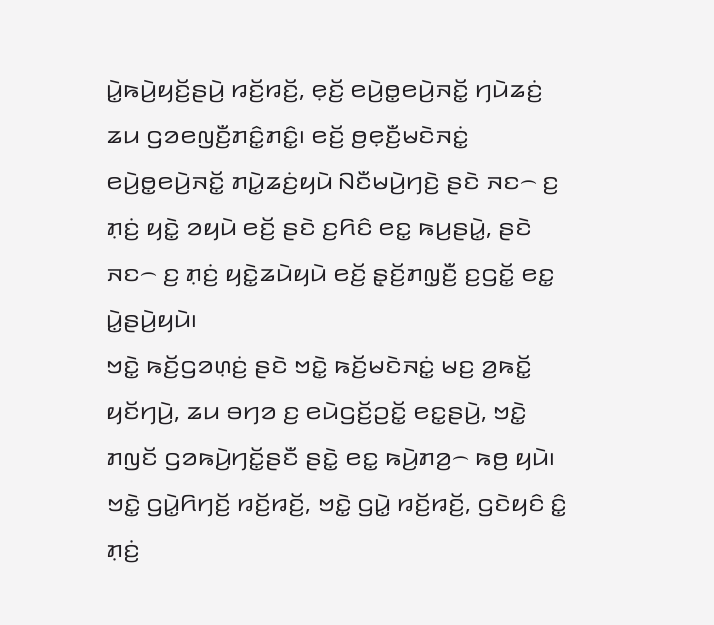ꤣꤧ꤭ꤒꤣꤧ꤬ꤟꤢꤩ꤬ꤔꤣꤧ꤬ ꤙꤢꤩ꤬ꤙꤢꤩ꤬, ꤕ꤫ꤢꤩ꤬ ꤕꤣꤧ꤬ꤥ꤭ꤕꤣꤧ꤬ꤏꤢꤩ꤭ ꤚꤣꤧꤘꤢꤦ꤬ ꤘꤣ ꤞꤤꤕꤜꤢꤪ꤬ꤊꤢꤨ꤭ꤊꤢꤨ꤭꤯ ꤕꤢꤩ꤬ ꤥ꤬ꤕ꤫ꤢꤪ꤬ꤗꤢꤧꤏꤢꤦ꤭ ꤕꤣꤧ꤬ꤥ꤭ꤕꤣꤧ꤬ꤏꤢꤩ꤭ ꤊꤣꤧ꤭ꤘꤢꤦ꤬ꤟꤣꤧ ꤡꤢꤪꤗꤣꤧ꤬ꤚꤢꤧ꤬ ꤔꤢꤧ ꤏꤢ꤮ ꤢ꤬ ꤊ꤫ꤢꤦ꤬ ꤟꤢꤧ꤭ ꤤꤟꤣꤧ ꤕꤢꤩ꤬ ꤔꤢꤧ ꤢ꤬ꤖꤢꤨ ꤕꤢ꤭ ꤒꤣ꤬ꤔꤣꤧ꤭, ꤔꤢꤧ ꤏꤢ꤮ ꤢ꤬ ꤊ꤫ꤢꤦ꤬ ꤟꤢꤧ꤭ꤘꤣꤧꤟꤣꤧ ꤕꤢꤩ꤬ ꤔ꤫ꤢꤩ꤬ꤊꤜ꤫ꤢꤪ꤬ ꤢ꤬ꤞꤢꤩ꤭ ꤕꤢ꤭ ꤣꤧ꤭ꤔꤣꤧ꤬ꤟꤣꤧ꤯
ꤠꤢꤧ꤭ ꤒꤢꤩ꤬ꤞꤤꤛ꤫ꤢꤦ꤬ ꤔꤢꤧ ꤠꤢꤧ꤭ ꤒꤢꤩ꤬ꤗꤢꤧꤏꤢꤦ꤭ ꤗꤢ꤬ ꤤ꤬ꤒꤢꤩ꤭ ꤟꤢꤩꤚꤣꤧ꤬, ꤘꤣ ꤋꤚꤤ ꤢ꤬ ꤕꤣꤧꤞꤢꤩ꤬ꤑꤢꤩ꤭ ꤕꤢ꤭ꤔꤣꤧ꤬, ꤠꤢꤧ꤭ ꤊꤜꤢꤩ ꤞꤤꤒꤣꤧ꤬ꤚꤢꤩ꤭ꤔꤢꤪ ꤔꤢꤧ꤭ ꤕꤢ꤭ ꤒꤣꤧ꤬ꤊꤤ꤬꤮ ꤒꤥ꤬ ꤟꤣꤧ꤯ ꤠꤢꤧ꤭ ꤞꤣꤧ꤭ꤖꤚꤢꤩ꤬ ꤙꤢꤩ꤬ꤙꤢꤩ꤬, ꤠꤢꤧ꤭ ꤞꤣꤧ꤭ ꤙꤢꤩ꤬ꤙꤢꤩ꤬, ꤞꤢꤧꤟꤢꤨ ꤢꤨ꤭ ꤊ꤫ꤢꤦ꤬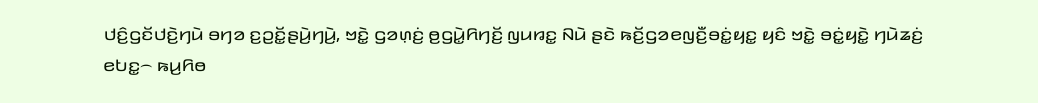ꤓꤢꤨ꤬ꤞꤢꤩꤓꤢꤧ꤬ꤚꤣꤧ ꤋꤚꤤ ꤢ꤬ꤑꤢꤩ꤭ꤔꤣꤧ꤬ꤚꤣꤧ꤬, ꤠꤢꤧ꤭ ꤞꤤꤛ꤫ꤢꤦ꤬ ꤥ꤬ꤞꤣꤧ꤭ꤖꤚꤢꤩ꤬ ꤜꤣꤙꤢ꤭ ꤡꤣꤧ ꤔꤢꤧ ꤒꤢꤩ꤬ꤞꤤꤕꤜꤢꤪ꤬ꤋꤢꤦ꤭ꤟꤢ꤭ ꤟꤢꤨ ꤠꤢꤧ꤭ ꤋꤢꤦ꤭ꤟꤢꤧ꤭ ꤚꤣꤧꤘꤢꤦ꤬ ꤕꤝꤢ꤭꤮ ꤒꤣ꤬ꤖꤥ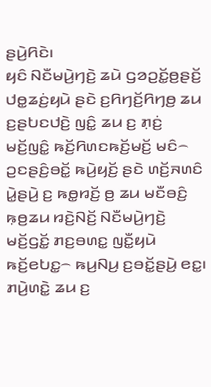ꤔꤣꤧ꤬ꤖꤢꤧ꤯
ꤟꤢꤨ ꤡꤢꤪꤗꤣꤧ꤬ꤚꤢꤧ꤬ ꤘꤣꤧ ꤞꤤꤑꤢꤩ꤭ꤥ꤬ꤔꤢꤩ꤬ ꤓꤥ꤭ꤘꤢꤦ꤬ꤟꤣꤧ ꤔꤢꤧ ꤢ꤬ꤖꤚꤢꤩ꤬ꤖꤚꤥ꤬ ꤘꤣ ꤢ꤬ꤔꤝꤢꤓꤢꤧ꤬ ꤜꤢꤨ꤭ ꤘꤣ ꤢ꤬ ꤊ꤫ꤢꤦ꤬ ꤗꤢꤩ꤬ꤜꤢꤨ꤭ ꤒꤢꤩ꤬ꤖꤛꤢꤒꤢꤩ꤬ꤗꤢꤩ꤬ ꤗꤢꤨ꤮ ꤑꤢꤔꤢꤨ꤬ꤋꤢꤩ꤭ ꤒꤣꤧ꤬ꤟꤢꤩ꤬ ꤔꤢꤧ ꤛꤢꤩ꤬ꤏꤛꤢꤨ ꤣꤧ꤭ꤔꤣꤧ꤬ ꤢ꤬ ꤒꤥ꤭ꤙꤢꤩ꤬ ꤥ꤬ ꤘꤣ ꤗꤢꤪꤋꤢꤨ꤬ ꤒ꤫ꤥ꤬ꤘꤣ ꤙꤢꤧ꤬ꤡꤢꤩ꤬ ꤡꤢꤪꤗꤣꤧ꤬ꤚꤢꤧ꤬ ꤗꤢꤩ꤬ꤞꤢꤩ꤭ ꤊꤢ꤬ꤋꤛꤢ꤭ ꤜꤢꤪ꤭ꤟꤣꤧ ꤒꤢꤩ꤬ꤕꤝꤢ꤭꤮ ꤒꤣ꤬ꤡꤣ꤬ ꤢ꤬ꤋꤢꤩ꤭ꤔꤣꤧ꤬ ꤕꤢ꤭꤯
ꤊꤣꤧ꤬ꤛꤢꤧ꤭ ꤘꤣ ꤢ꤬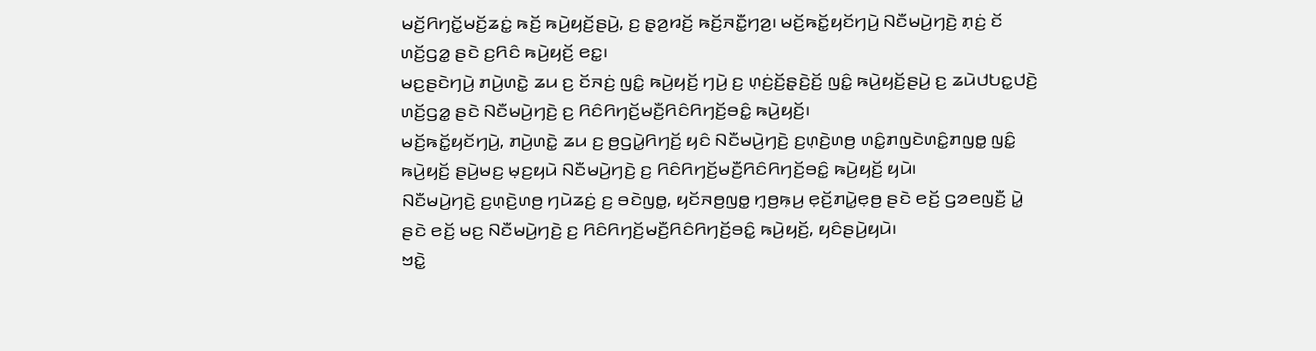ꤗꤢꤩ꤬ꤖꤚꤢꤩ꤭ꤗꤢꤩ꤬ꤘꤢꤦ꤭ ꤒꤢꤩ꤬ ꤒꤣꤧ꤬ꤟꤢꤩ꤬ꤔꤣꤧ꤬, ꤢ꤬ ꤔ꤫ꤤ꤬ꤙꤢꤩ꤬ ꤒꤢꤩ꤬ꤏꤢꤪ꤭ꤚꤤ꤬꤯ ꤗꤢꤩ꤬ꤒꤢꤩ꤭ꤟꤢꤩꤚꤣꤧ꤬ ꤡꤢꤪꤗꤣꤧ꤬ꤚꤢꤧ꤬ ꤊ꤫ꤢꤦ꤬ ꤢꤩ ꤛꤢꤩ꤬ꤞꤤ꤭ ꤔꤢꤧ ꤢ꤬ꤖꤢꤨ ꤒꤣꤧ꤬ꤟꤢꤩ꤬ ꤕꤢ꤭꤯
ꤗꤢ꤬ꤔꤢꤧꤚꤣꤧ꤬ ꤊꤣꤧ꤬ꤛꤢꤧ꤭ ꤘꤣ ꤢ꤬ ꤢꤩꤏꤢꤦ꤬ ꤜꤢꤨ꤭ ꤒꤣꤧ꤬ꤟꤢꤩ꤬ ꤚꤣꤧ꤬ ꤢ꤬ ꤛ꤫ꤢꤦ꤬ꤢꤩ꤬ꤔ꤫ꤢꤧ꤬ꤢꤩ꤬ ꤜꤢꤨ꤭ ꤒꤣꤧ꤬ꤟꤢꤩ꤬ꤔꤣꤧ꤬ ꤢ꤬ ꤘꤣꤧꤓꤝꤢ꤭ꤓꤢꤧ꤬ ꤛꤢꤩ꤬ꤞꤤ꤭ ꤔꤢꤧ ꤡꤢꤪꤗꤣꤧ꤬ꤚꤢꤧ꤬ ꤢ꤬ ꤖꤢꤨꤖꤚꤢꤩ꤬ꤗꤢꤪ꤬ꤖꤢꤨꤖꤚꤢꤩ꤬ꤋꤢꤨ꤭ ꤒꤣꤧ꤬ꤟꤢꤩ꤬꤯
ꤗꤢꤩ꤬ꤒꤢꤩ꤭ꤟꤢꤩꤚꤣꤧ꤬, ꤊꤣꤧ꤬ꤛꤢꤧ꤭ ꤘꤣ ꤢ꤬ ꤥ꤬ꤞꤣꤧ꤭ꤖꤚꤢꤩ꤬ ꤟꤢꤨ ꤡꤢꤪꤗꤣꤧ꤬ꤚꤢꤧ꤬ ꤢ꤬ꤛ꤫ꤢꤧ꤬ꤛꤥ꤬ ꤛꤢꤨ꤭ꤊꤜꤢꤧꤛꤢꤨ꤭ꤊꤜꤥ꤭ ꤜꤢꤨ꤭ ꤒꤣꤧ꤬ꤟꤢꤩ꤬ ꤔꤣꤧ꤬ꤗꤢ꤬ ꤗ꤫ꤢ꤬ꤟꤣꤧ ꤡꤢꤪꤗꤣꤧ꤬ꤚꤢꤧ꤬ ꤢ꤬ ꤖꤢꤨꤖꤚꤢꤩ꤬ꤗꤢꤪ꤬ꤖꤢꤨꤖꤚꤢꤩ꤬ꤋꤢꤨ꤭ ꤒꤣꤧ꤬ꤟꤢꤩ꤬ ꤟꤣꤧ꤯
ꤡꤢꤪꤗꤣꤧ꤬ꤚꤢꤧ꤬ ꤢ꤬ꤛ꤫ꤢꤧ꤬ꤛꤥ꤬ ꤚꤣꤧꤘꤢꤦ꤬ ꤢ꤬ ꤋꤢꤧꤜꤥ꤭, ꤟꤢꤩꤏꤥ꤬ꤜꤥ꤭ ꤚ꤫ꤥ꤬ꤒ꤫ꤣ꤬ ꤕ꤫ꤢꤩ꤬ꤊꤣꤧ꤭ꤕ꤫ꤥ꤬ ꤔꤢꤧ ꤕꤢꤩ꤬ ꤞꤤꤕꤜꤢꤪ꤬ ꤣꤧ꤭ ꤔꤢꤧ ꤕꤢꤩ꤬ ꤗꤢ꤬ ꤡꤢꤪꤗꤣꤧ꤬ꤚꤢꤧ꤬ ꤢ꤬ ꤖꤢꤨꤖꤚꤢꤩ꤬ꤗꤢꤪ꤬ꤖꤢꤨꤖꤚꤢꤩ꤬ꤋꤢꤨ꤭ ꤒꤣꤧ꤬ꤟꤢꤩ꤬, ꤟꤢꤨꤔꤣꤧ꤬ꤟꤣꤧ꤯
ꤠꤢꤧ꤭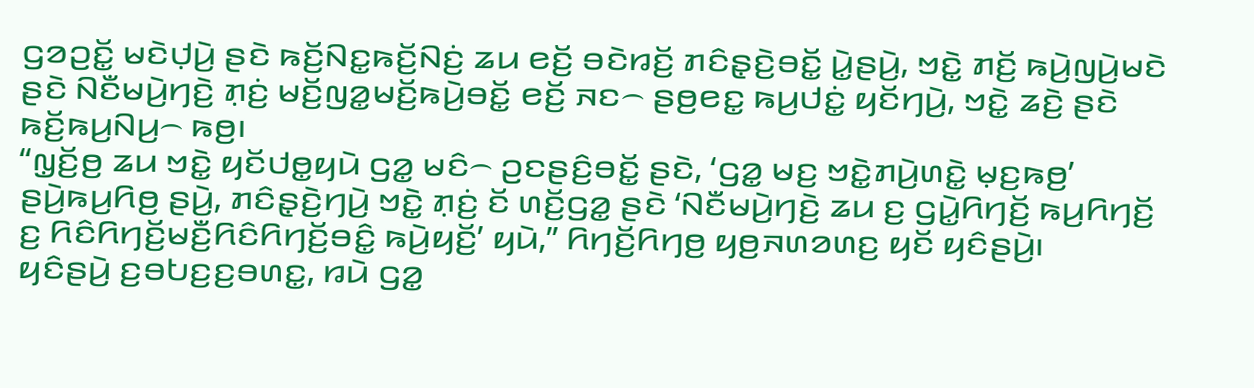ꤞꤤꤑꤢꤩ꤭ ꤗꤢꤧꤓ꤫ꤣꤧ꤬ ꤔꤢꤧ ꤒꤢꤩ꤬ꤡꤢ꤭ꤒꤢꤩ꤬ꤡꤢꤦ꤬ ꤘꤣ ꤕꤢꤩ꤬ ꤋꤢꤧꤙꤢꤩ꤬ ꤊꤢꤨꤔ꤫ꤢꤧ꤬ꤋꤢꤩ꤭ ꤣꤧ꤭ꤔꤣꤧ꤬, ꤠꤢꤧ꤭ ꤊꤢꤩ꤬ ꤒꤣꤧ꤬ꤜꤣꤧ꤬ꤗꤢꤧ ꤔꤢꤧ ꤡꤢꤪꤗꤣꤧ꤬ꤚꤢꤧ꤬ ꤊ꤫ꤢꤦ꤬ ꤗꤢꤩ꤬ꤜꤤ꤭ꤗꤢꤩ꤬ꤒꤣꤧ꤬ꤋꤢꤩ꤭ ꤕꤢꤩ꤬ ꤏꤢ꤮ ꤔꤥ꤬ꤕꤢ꤭ ꤒꤣ꤬ꤓꤢꤦ꤭ ꤟꤢꤩꤚꤣꤧ꤬, ꤠꤢꤧ꤭ ꤘꤢꤧ꤬ ꤔꤢꤧ ꤒꤢꤩ꤬ꤒꤣ꤬ꤡꤣ꤬꤮ ꤒꤥ꤬꤯
“ꤜ꤫ꤢꤩ꤬ꤥ꤬ ꤘꤣ ꤠꤢꤧ꤭ ꤟꤢꤩꤓꤥ꤭ꤟꤣꤧ ꤞꤤ꤭ ꤗꤢꤨ꤮ ꤑꤢꤔꤢꤨ꤬ꤋꤢꤩ꤭ ꤔꤢꤧ, ‘ꤞꤤ꤭ ꤗꤢ꤬ ꤠꤢꤧ꤭ꤊꤣꤧ꤬ꤛꤢꤧ꤭ ꤗ꤫ꤢ꤬ꤒꤥ꤬’ ꤔꤣꤧ꤬ꤒꤣ꤬ꤖꤥ꤬ ꤔꤣꤧ꤬, ꤊꤢꤨꤔ꤫ꤢꤧ꤬ꤚꤣꤧ꤬ ꤠꤢꤧ꤭ ꤊ꤫ꤢꤦ꤬ ꤢꤩ ꤛꤢꤩ꤬ꤞꤤ꤭ ꤔꤢꤧ ‘ꤡꤢꤪꤗꤣꤧ꤬ꤚꤢꤧ꤬ ꤘꤣ ꤢ꤬ ꤞꤣꤧ꤭ꤖꤚꤢꤩ꤬ ꤒꤣ꤬ꤖꤚꤢꤩ꤬ ꤢ꤬ ꤖꤢꤨꤖꤚꤢꤩ꤬ꤗꤢꤪ꤬ꤖꤢꤨꤖꤚꤢꤩ꤬ꤋꤢꤨ꤭ ꤒꤣꤧ꤬ꤟꤢꤩ꤬’ ꤟꤣꤧ,” ꤖꤚꤢꤩ꤬ꤖꤚꤥ꤬ ꤟꤥ꤬ꤏꤛꤤꤛꤢ꤬ ꤟꤢꤩ ꤟꤢꤨꤔꤣꤧ꤬꤯
ꤟꤢꤨꤔꤣꤧ꤬ ꤢ꤬ꤋꤝꤢ꤬ꤢ꤬ꤋꤛꤢ꤭, ꤙꤣꤧ ꤞꤤ꤭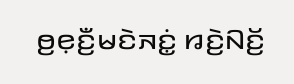ꤥ꤬ꤕ꤫ꤢꤪ꤬ꤗꤢꤧꤏꤢꤦ꤭ ꤙꤢꤧ꤬ꤡꤢꤩ꤬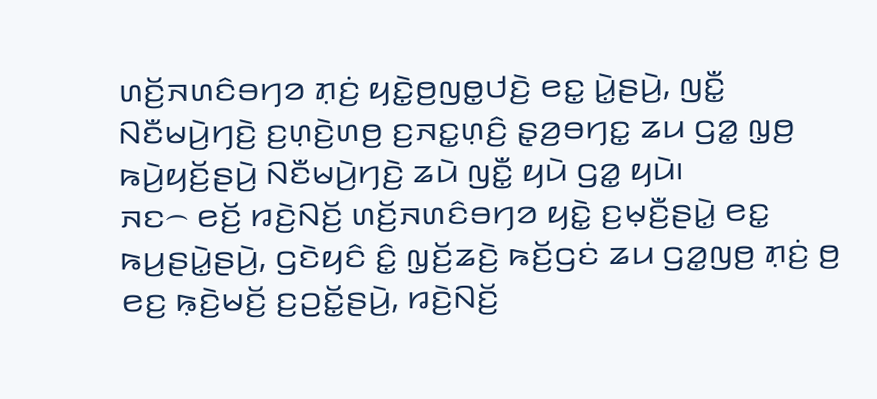ꤛꤢꤩ꤬ꤏꤛꤢꤨꤋꤚꤤ ꤊ꤫ꤢꤦ꤬ ꤟꤢꤧ꤭ꤥ꤬ꤜꤥ꤭ꤓꤢꤧ꤬ ꤕꤢ꤭ ꤣꤧ꤭ꤔꤣꤧ꤬, ꤜꤢꤪ꤭ ꤡꤢꤪꤗꤣꤧ꤬ꤚꤢꤧ꤬ ꤢ꤬ꤛ꤫ꤢꤧ꤬ꤛꤥ꤬ ꤢ꤬ꤏꤢ꤭ꤛ꤫ꤢꤨ꤬ ꤔ꤫ꤤ꤬ꤋꤚꤢ꤭ ꤘꤣ ꤞꤤ꤭ ꤜ꤫ꤥ꤬ ꤒꤣꤧ꤬ꤟꤢꤩ꤬ꤔꤣꤧ꤬ ꤡꤢꤪꤗꤣꤧ꤬ꤚꤢꤧ꤬ ꤘꤣꤧ ꤜꤢꤪ꤭ ꤟꤣꤧ ꤞꤤ꤭ ꤟꤣꤧ꤯
ꤏꤢ꤮ ꤕꤢꤩ꤬ ꤙꤢꤧ꤬ꤡꤢꤩ꤬ ꤛꤢꤩ꤬ꤏꤛꤢꤨꤋꤚꤤ ꤟꤢꤧ꤭ ꤢ꤬ꤗ꤫ꤢꤪ꤬ꤔꤣꤧ꤭ ꤕꤢ꤭ ꤒꤣ꤬ꤔꤣꤧ꤭ꤔꤣꤧ꤬, ꤞꤢꤧꤟꤢꤨ ꤢꤨ꤭ ꤜ꤫ꤢꤩ꤬ꤘꤢꤧ꤬ ꤒꤢꤩ꤬ꤞꤢꤦ ꤘꤣ ꤞꤤ꤭ꤜꤥ꤬ ꤊ꤫ꤢꤦ꤬ ꤥ꤬ ꤕꤢ꤬ ꤒ꤫ꤢꤧ꤬ꤗꤢꤩ꤬ ꤢ꤬ꤑꤢꤩ꤭ꤔꤣꤧ꤬, ꤙꤢꤧ꤬ꤡꤢꤩ꤬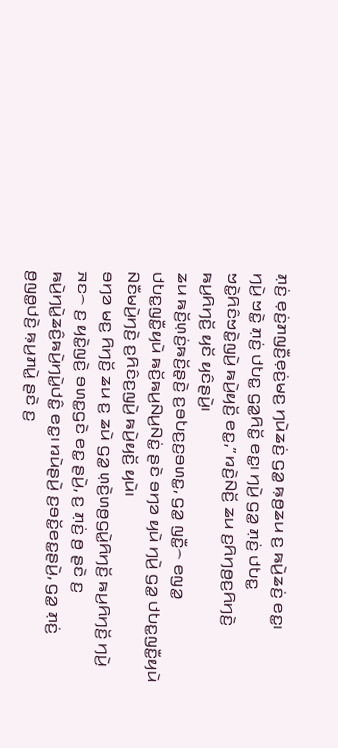ꤊ꤫ꤢꤦ꤬ ꤕ꤫ꤢꤦ꤬ꤊꤜꤢꤪ꤬ꤕ꤫ꤢꤦ꤬ꤗꤢ꤬ ꤚꤣꤧꤘꤢꤦ꤬ ꤞꤤ꤭ ꤒ꤫ꤥ꤬ꤘꤣ ꤢ꤬ ꤒꤣꤧ꤬ꤘꤢꤦ꤬ ꤕꤢ꤭꤯
ꤚꤣꤧ꤬ ꤠꤢꤧ꤭ ꤊ꤫ꤢꤦ꤬ ꤓꤝꤢ꤭ ꤞꤤ꤭ꤖꤢꤩ꤭ ꤕꤢ꤭꤯ ꤚꤣꤧ꤬ ꤞꤤ꤭ ꤊ꤫ꤢꤦ꤬ ꤓꤝꤢ꤭ ꤠꤢꤧ꤭ꤖꤢꤨꤠꤢꤧ꤭ꤜꤣꤧ꤬ ꤒꤣꤧ꤬ꤟꤢꤩ꤬ ꤕꤢ꤭,” ꤙꤢꤧ꤬ꤡꤢꤩ꤬ ꤘꤣ ꤢ꤬ꤖꤚꤥ꤬ꤢ꤬ꤖꤚꤢꤧ꤬ ꤒꤣ꤬ꤖꤚꤢꤩ꤬ ꤟꤢꤩ ꤟꤢꤨꤔꤣꤧ꤬꤯
ꤘꤣ ꤒꤢꤩ꤬ꤛ꤫ꤢꤦ꤬ꤒꤢꤩ꤬ꤔ꤫ꤢꤧ꤬ ꤢ꤬ꤋꤝꤢ꤬ꤢ꤬ꤋꤛꤢ꤭, ꤞꤤ꤭ ꤜꤢꤪ꤭꤮ ꤕꤜꤤ꤭ ꤓꤝꤢ꤭ꤜꤢꤪ꤭ꤟꤣꤧ ꤒꤢꤩ꤬ꤒꤣ꤬ꤡꤣ꤬ꤡꤢꤦ꤭ ꤔꤢꤧ ꤋꤚꤤ ꤟꤣꤧ ꤚꤣꤧ꤬ ꤞꤤ꤭ ꤓꤝꤢ꤭ꤜꤢꤪ꤭ꤟꤣꤧ ꤡꤢꤪꤗꤣꤧ꤬ꤚꤢꤧ꤬ ꤢ꤬ꤖꤢꤨꤢ꤬ꤜꤣꤧ꤬ ꤒꤣꤧ꤬ꤟꤢꤩ꤬ ꤟꤣꤧ꤯
ꤋꤚꤤ ꤗꤢ꤬ ꤖꤚꤢꤩ꤬ ꤘꤣ ꤢ꤬ ꤘꤣꤧ ꤞꤤ꤭ ꤛ꤫ꤢꤧ꤬ꤛꤥ꤬ꤞꤣꤧ꤭ꤖꤚꤢꤩ꤬ ꤒꤣ꤬ꤖꤚꤢꤩ꤬ ꤚꤣꤧ꤬ ꤏꤢ꤮ ꤢ꤬ ꤟꤢꤧ꤭ꤜꤢꤧ꤬ ꤋꤛꤢ꤭ꤞꤢꤧ ꤕꤢ꤭ ꤔꤣꤧ꤬, ꤢ꤬ ꤊ꤫ꤢꤦ꤬ ꤥ꤬ ꤔꤢꤧ ꤢ꤬ ꤒꤣꤧ꤬ꤚꤣꤧ꤭ꤘꤢꤨ꤬ꤒꤣꤧ꤬ꤚꤣꤧ꤭ꤓꤢꤨ꤭ ꤕꤢ꤭꤯ ꤙꤣꤧꤔꤣꤧ꤬ ꤢ꤬ꤋꤢꤩ꤭ꤕꤢ꤭ꤔꤣꤧ꤬, ꤞꤤ꤭ ꤊ꤫ꤢꤦ꤬ ꤥ꤬ꤜꤥ꤭ꤓꤢꤧ꤬ ꤒ꤫ꤣ꤬ꤊꤣꤧ꤭ ꤔꤢꤧ ꤢ꤬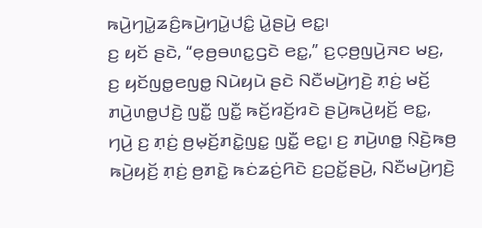ꤒꤣꤧ꤬ꤚꤣꤧ꤭ꤘꤢꤨ꤬ꤒꤣꤧ꤬ꤚꤣꤧ꤭ꤓꤢꤨ꤭ ꤣꤧ꤭ꤔꤣꤧ꤬ ꤕꤢ꤭꤯
ꤢ꤬ ꤟꤢꤩ ꤔꤢꤧ, “ꤕ꤫ꤥ꤬ꤋꤛꤢ꤭ꤞꤢꤧ ꤕꤢ꤭,” ꤢ꤬ꤍ꤫ꤥ꤬ꤜꤣꤧ꤬ꤏꤢ ꤗꤢ꤬, ꤢ꤬ ꤟꤢꤩꤜꤥ꤭ꤕꤜꤥ꤭ ꤡꤣꤧꤟꤣꤧ ꤔꤢꤧ ꤡꤢꤪꤗꤣꤧ꤬ꤚꤢꤧ꤬ ꤊ꤫ꤢꤦ꤬ ꤗꤢꤩ꤬ ꤊꤣꤧ꤬ꤛꤥ꤭ꤓꤢꤧ꤬ ꤜꤢꤪ꤭ ꤜꤢꤪ꤭ ꤒꤢꤩ꤬ꤙꤢꤩ꤬ꤙꤢꤧ ꤔꤣꤧ꤬ꤒꤣꤧ꤬ꤟꤢꤩ꤬ ꤕꤢ꤭, ꤚꤣꤧ꤬ ꤢ꤬ ꤊ꤫ꤢꤦ꤬ ꤥ꤬ꤗ꤫ꤢꤩ꤬ꤊꤢꤧ꤭ꤜꤢ꤭ ꤜꤢꤪ꤭ ꤕꤢ꤭꤯ ꤢ꤬ ꤊꤣꤧ꤬ꤛꤥ꤭ ꤡ꤫ꤢꤧ꤬ꤒꤥ꤬ ꤒꤣꤧ꤬ꤟꤢꤩ꤬ ꤊ꤫ꤢꤦ꤬ ꤥ꤬ꤊꤢꤧ꤭ ꤒꤢꤦꤘꤢꤦ꤬ꤖꤢꤧ ꤢ꤬ꤑꤢꤩ꤭ꤔꤣꤧ꤬, ꤡꤢꤪꤗꤣꤧ꤬ꤚꤢꤧ꤬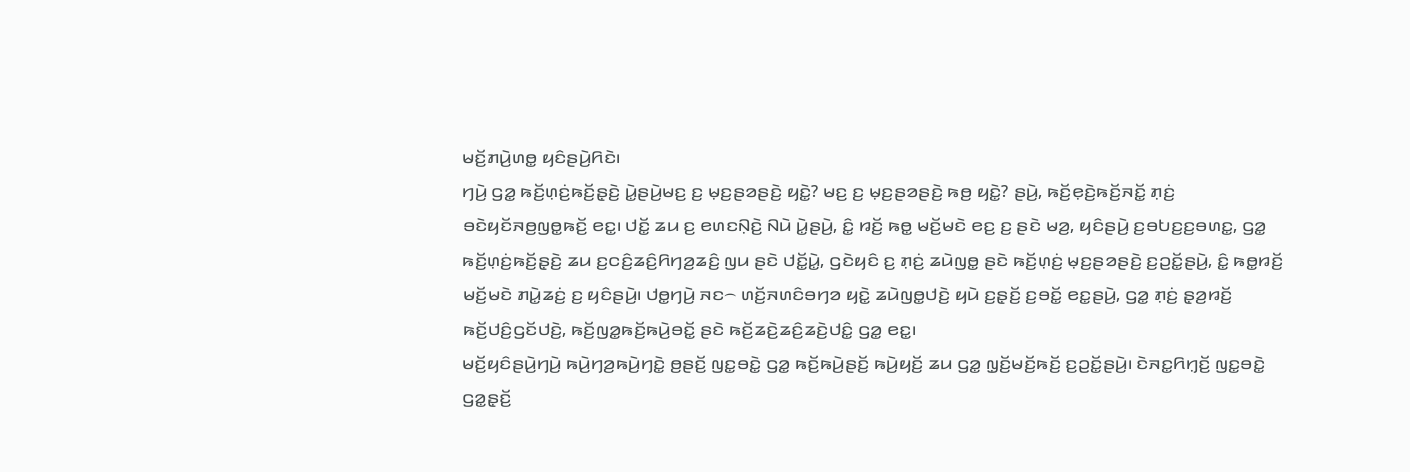ꤗꤢꤩ꤬ꤊꤣꤧ꤬ꤛꤥ꤭ ꤟꤢꤨꤔꤣꤧ꤬ꤖꤢꤧ꤯
ꤚꤣꤧ꤬ ꤞꤤ꤭ ꤒꤢꤩ꤬ꤛ꤫ꤢꤦ꤬ꤒꤢꤩ꤬ꤔ꤫ꤢꤧ꤬ ꤣꤧ꤭ꤔꤣꤧ꤬ꤗꤢ꤬ ꤢ꤬ ꤗ꤫ꤢ꤬ꤔꤤꤔꤢꤧ꤬ ꤟꤢꤧ꤭? ꤗꤢ꤬ ꤢ꤬ ꤗ꤫ꤢ꤬ꤔꤤꤔꤢꤧ꤬ ꤒꤥ꤬ ꤟꤢꤧ꤭? ꤔꤣꤧ꤬, ꤒꤢꤩ꤬ꤕ꤫ꤢꤧ꤬ꤒꤢꤩ꤬ꤏꤢꤩ꤭ ꤊ꤫ꤢꤦ꤬ ꤋꤢꤧꤟꤢꤩꤏꤥ꤬ꤜꤥ꤭ꤒꤢꤩ꤬ ꤕꤢ꤭꤯ ꤓꤢꤩ꤭ ꤘꤣ ꤢ꤬ ꤕꤛꤢꤡ꤫ꤢꤧ꤬ ꤡꤣꤧ ꤣꤧ꤭ꤔꤣꤧ꤬, ꤢꤨ꤭ ꤙꤢꤩ꤬ ꤒꤥ꤭ ꤗꤢꤩ꤬ꤗꤢꤧ ꤕꤢ꤬ ꤢ꤬ ꤔꤢꤧ ꤗꤤ꤬, ꤟꤢꤨꤔꤣꤧ꤬ ꤢ꤬ꤋꤝꤢ꤬ꤢ꤬ꤋꤛꤢ꤭, ꤞꤤ꤭ ꤒꤢꤩ꤬ꤛ꤫ꤢꤦ꤬ꤒꤢꤩ꤬ꤔ꤫ꤢꤧ꤬ ꤘꤣ ꤢ꤬ꤍꤢꤨ꤬ꤘꤢꤨ꤬ꤖꤚꤤ꤬ꤘꤢꤨ꤬ ꤜꤣ ꤔꤢꤧ ꤓꤢꤩ꤭ꤣꤧ꤭, ꤞꤢꤧꤟꤢꤨ ꤢ꤬ ꤊ꤫ꤢꤦ꤬ ꤘꤣꤧꤜꤥ꤭ ꤔꤢꤧ ꤒꤢꤩ꤬ꤛ꤫ꤢꤦ꤬ ꤗ꤫ꤢ꤬ꤔꤤꤔꤢꤧ꤬ ꤢ꤬ꤑꤢꤩ꤭ꤔꤣꤧ꤬, ꤢꤨ꤭ ꤒꤥ꤭ꤙꤢꤩ꤬ ꤗꤢꤩ꤬ꤗꤢꤧ ꤊꤣꤧ꤭ꤘꤢꤦ꤬ ꤢ꤬ ꤟꤢꤨꤔꤣꤧ꤬꤯ ꤓꤥ꤭ꤚꤣꤧ꤬ ꤏꤢ꤮ ꤛꤢꤩ꤬ꤏꤛꤢꤨꤋꤚꤤ ꤟꤢꤧ꤭ ꤘꤣꤧꤜꤥ꤭ꤓꤢꤧ꤬ ꤟꤣꤧ ꤢ꤬ꤔ꤫ꤢꤩ꤬ ꤢ꤬ꤋꤢꤩ꤭ ꤕꤢ꤭ꤔꤣꤧ꤬, ꤞꤤ꤭ ꤊ꤫ꤢꤦ꤬ ꤔ꤫ꤤ꤬ꤙꤢꤩ꤬ ꤒꤢꤩ꤬ꤓꤢꤨ꤬ꤞꤢꤩꤓꤢꤧ꤬, ꤒꤢꤩ꤬ꤜꤤ꤭ꤒꤢꤩ꤬ꤒꤣꤧ꤬ꤋꤢꤩ꤭ ꤔꤢꤧ ꤒꤢꤩ꤬ꤘꤢꤧ꤬ꤘꤢꤨ꤬ꤘꤢꤧ꤬ꤓꤢꤨ꤭ ꤞꤤ꤭ ꤕꤢ꤭꤯
ꤗꤢꤩ꤬ꤟꤢꤨꤔꤣꤧ꤬ꤚꤣꤧ꤬ ꤒꤣꤧ꤬ꤚꤤ꤬ꤒꤣꤧ꤬ꤚꤢꤧ꤭ ꤥ꤬ꤔꤢꤩ꤬ ꤜꤢ꤭ꤋꤢꤧ꤭ ꤞꤤ꤭ ꤒꤢꤩ꤬ꤒꤣꤧ꤬ꤔꤢꤩ꤬ ꤒꤣꤧ꤬ꤟꤢꤩ꤬ ꤘꤣ ꤞꤤ꤭ ꤜ꤫ꤢꤩ꤬ꤗꤢꤩ꤬ꤒꤢꤩ꤬ ꤢ꤬ꤑꤢꤩ꤭ꤔꤣꤧ꤬꤯ ꤢꤧꤏꤢ꤭ꤖꤚ꤫ꤢꤩ꤬ ꤜꤢ꤭ꤋꤢꤧ꤭ ꤞꤤ꤭ꤔ꤫ꤢꤩ꤬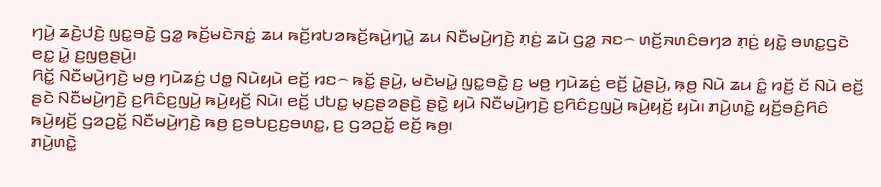ꤚꤣꤧ꤬ ꤘꤢꤧ꤬ꤓꤢꤧ꤬ ꤜꤢ꤭ꤋꤢꤧ꤭ ꤞꤤ꤭ ꤒꤢꤩ꤬ꤗꤢꤧꤏꤢꤦ꤭ ꤘꤣ ꤒꤢꤩ꤬ꤙꤝꤤꤒꤢꤩ꤬ꤒꤣꤧ꤬ꤚꤣꤧ꤭ ꤘꤣ ꤡꤢꤪꤗꤣꤧ꤬ꤚꤢꤧ꤬ ꤊ꤫ꤢꤦ꤬ ꤘꤣꤧ ꤞꤤ꤭ ꤏꤢ꤮ ꤛꤢꤩ꤬ꤏꤛꤢꤨꤋꤚꤤ ꤊ꤫ꤢꤦ꤬ ꤟꤢꤧ꤭ ꤋꤛꤢ꤭ꤞꤢꤧ ꤕꤢ꤭ ꤣꤧ꤭ ꤢ꤬ꤜꤥ꤬ꤔꤣꤧ꤬꤯
ꤖꤢꤩ꤭ ꤡꤢꤪꤗꤣꤧ꤬ꤚꤢꤧ꤬ ꤗꤥ꤬ ꤚꤣꤧꤘꤢꤦ꤬ ꤓꤥ꤭ ꤡꤣꤧꤟꤣꤧ ꤕꤢꤩ꤬ ꤙꤢ꤮ ꤒꤢꤩ꤭ ꤔꤣꤧ꤬, ꤗꤢꤧꤗꤣꤧ꤭ ꤜꤢ꤭ꤋꤢꤧ꤭ ꤢ꤬ ꤗꤥ꤬ ꤚꤣꤧꤘꤢꤦ꤬ ꤕꤢꤩ꤬ ꤣꤧ꤭ꤔꤣꤧ꤬, ꤒ꤫ꤥ꤬ ꤡꤣꤧ ꤘꤣ ꤢꤨ꤭ ꤙꤢꤩ꤬ ꤢꤩ ꤡꤣꤧ ꤕꤢꤩ꤬ ꤔꤢꤧ ꤡꤢꤪꤗꤣꤧ꤬ꤚꤢꤧ꤬ ꤢ꤬ꤖꤢꤨꤢ꤬ꤜꤣꤧ꤬ ꤒꤣꤧ꤬ꤟꤢꤩ꤬ ꤡꤣꤧ꤯ ꤕꤢꤩ꤬ ꤓꤝꤢ꤭ ꤗ꤫ꤢ꤬ꤔꤤꤔꤢꤧ꤬ ꤔꤢꤧ꤭ ꤟꤣꤧ ꤡꤢꤪꤗꤣꤧ꤬ꤚꤢꤧ꤬ ꤢ꤬ꤖꤢꤨꤢ꤬ꤜꤣꤧ꤬ ꤒꤣꤧ꤬ꤟꤢꤩ꤬ ꤟꤣꤧ꤯ ꤊꤣꤧ꤬ꤛꤢꤧ꤭ ꤟꤢꤩ꤬ꤋꤢꤨ꤬ꤖꤢꤨ ꤒꤣꤧ꤬ꤟꤢꤩ꤬ ꤞꤤꤑꤢꤩ꤭ ꤡꤢꤪꤗꤣꤧ꤬ꤚꤢꤧ꤬ ꤒꤥ꤬ ꤢ꤬ꤋꤝꤢ꤬ꤢ꤬ꤋꤛꤢ꤭, ꤢ꤬ ꤞꤤꤑꤢꤩ꤭ ꤕꤢꤩ꤬ ꤒꤥ꤬꤯
ꤊꤣꤧ꤬ꤛꤢꤧ꤭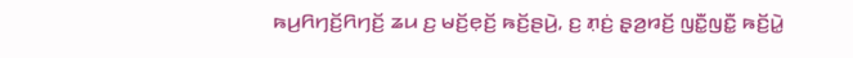ꤒꤣ꤬ꤖꤚꤢꤩ꤬ꤖꤚꤢꤩ꤬ ꤘꤣ ꤢ꤬ ꤗꤢꤩ꤬ꤕ꤫ꤢꤩ꤬ ꤒꤢꤩ꤬ꤔꤣꤧ꤬, ꤢ꤬ ꤊ꤫ꤢꤦ꤬ ꤔ꤫ꤤ꤬ꤙꤢꤩ꤬ ꤜꤢꤪ꤭ꤜꤢꤪ꤭ ꤒꤢꤩ꤬ꤣꤧ꤭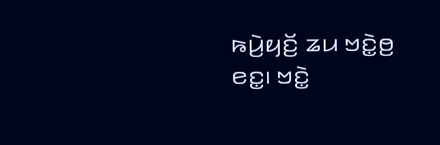ꤒꤣꤧ꤬ꤟꤢꤩ꤬ ꤘꤣ ꤠꤢꤧ꤭ꤥ꤬ ꤕꤢ꤭꤯ ꤠꤢꤧ꤭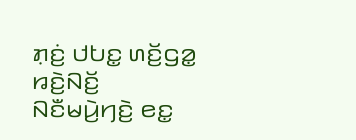ꤊ꤫ꤢꤦ꤬ ꤓꤝꤢ꤭ ꤛꤢꤩ꤬ꤞꤤ꤭ ꤙꤢꤧ꤬ꤡꤢꤩ꤬ ꤡꤢꤪꤗꤣꤧ꤬ꤚꤢꤧ꤬ ꤕꤢ꤭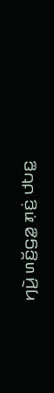ꤚꤣꤧ꤬ ꤛꤢꤩ꤬ꤞꤤ꤭ ꤊ꤫ꤢꤦ꤬ ꤓꤝꤢ꤭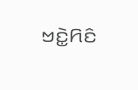ꤠꤢꤧ꤭ꤖꤢꤨ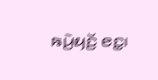ꤒꤣꤧ꤬ꤟꤢꤩ꤬ ꤕꤢ꤭꤯